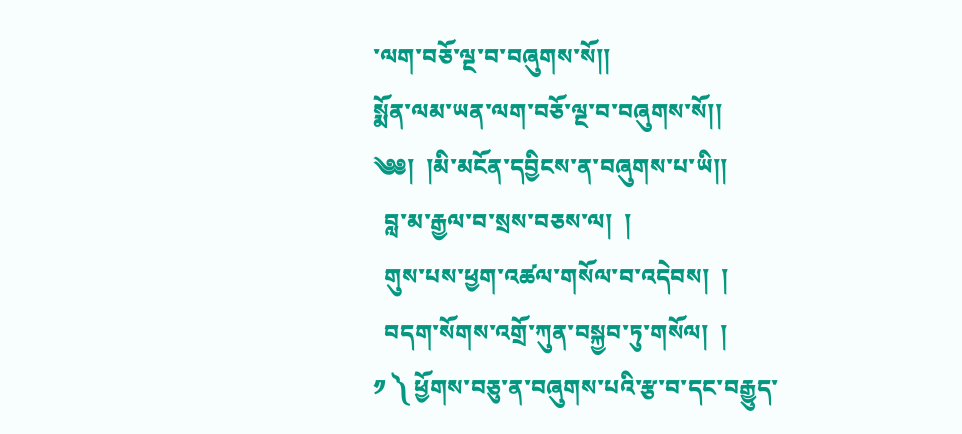་ལག་བཅོ་ལྔ་བ་བཞུགས་སོ།།
སྨོན་ལམ་ཡན་ལག་བཅོ་ལྔ་བ་བཞུགས་སོ།།
༄༅།  །མི་མངོན་དབྱིངས་ན་བཞུགས་པ་ཡི།།
  བླ་མ་རྒྱལ་བ་སྲས་བཅས་ལ།  །
  གུས་པས་ཕྱག་འཚལ་གསོལ་བ་འདེབས།  །
  བདག་སོགས་འགྲོ་ཀུན་བསྐྱབ་ཏུ་གསོལ།  །
༡ ༽ ཕྱོགས་བཅུ་ན་བཞུགས་པའི་རྩ་བ་དང་བརྒྱུད་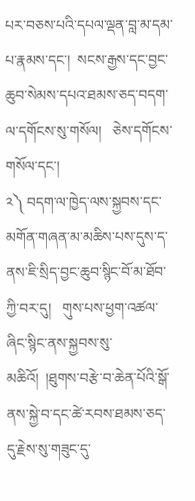པར་བཅས་པའི་དཔལ་ལྡན་བླ་མ་དམ་པ་རྣམས་དང་།  སངས་རྒྱས་དང་བྱང་ཆུབ་སེམས་དཔའ་ཐམས་ཅད་བདག་ལ་དགོངས་སུ་གསོལ།   ཅེས་དགོངས་གསོལ་དང་།
༢༽ བདག་ལ་ཁྱེད་ལས་སྐྱབས་དང་མགོན་གཞན་མ་མཆིས་པས་དུས་ད་ནས་ཇི་སྲིད་བྱང་ཆུབ་སྙིང་བོ་མ་ཐོབ་ཀྱི་བར་དུ།   གུས་པས་ཕྱག་འཚལ་ཞིང་སྙིང་ནས་སྐྱབས་སུ་མཆིའོ།  །ཐུགས་བརྩེ་བ་ཆེན་པོའི་སྒོ་ནས་སྐྱེ་བ་དང་ཚེ་རབས་ཐམས་ཅད་དུ་རྗེས་སུ་གཟུང་དུ་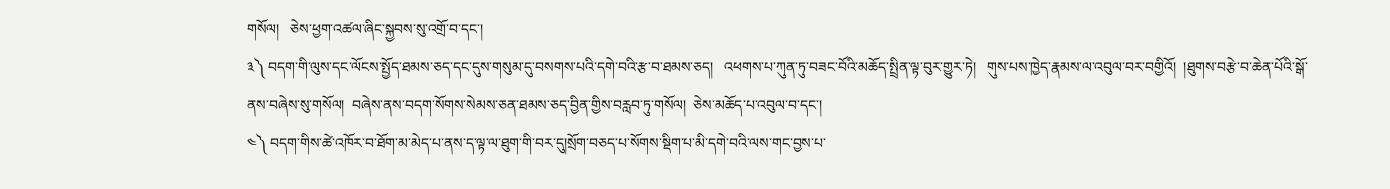གསོལ།   ཅེས་ཕྱག་འཚལ་ཞིང་སྐྱབས་སུ་འགྲོ་བ་དང་།
༣༽ བདག་གི་ལུས་དང་ལོངས་སྤྱོད་ཐམས་ཅད་དང་དུས་གསུམ་དུ་བསགས་པའི་དགེ་བའི་རྩ་བ་ཐམས་ཅད།   འཕགས་པ་ཀུན་ཏུ་བཟང་བོའི་མཆོད་སྤྲིན་ལྟ་བུར་གྱུར་ཏེ།   གུས་པས་ཁྱེད་རྣམས་ལ་འབུལ་བར་བགྱིའོ།  །ཐུགས་བརྩེ་བ་ཆེན་པོའི་སྒོ་ནས་བཞེས་སུ་གསོལ།  བཞེས་ནས་བདག་སོགས་སེམས་ཅན་ཐམས་ཅད་བྱིན་གྱིས་བརླབ་ཏུ་གསོལ།  ཅེས་མཆོད་པ་འབུལ་བ་དང་།
༤༽ བདག་གིས་ཚེ་འཁོར་བ་ཐོག་མ་མེད་པ་ནས་ད་ལྟ་ལ་ཐུག་གི་བར་དུ།སྲོག་བཅད་པ་སོགས་སྡིག་པ་མི་དགེ་བའི་ལས་གང་བྱས་པ་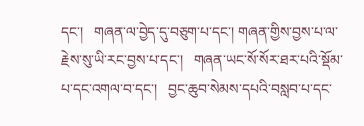དང་།   གཞན་ལ་བྱེད་དུ་བཅུག་པ་དང་། གཞན་གྱིས་བྱས་པ་ལ་རྗེས་སུ་ཡི་རང་བྱས་པ་དང་།   གཞན་ཡང་སོ་སོར་ཐར་པའི་སྡོམ་པ་དང་འགལ་བ་དང་།   བྱང་ཆུབ་སེམས་དཔའི་བསླབ་པ་དང་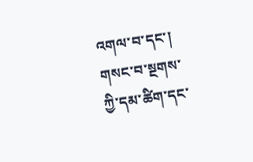འགལ་བ་དང་།   གསང་བ་སྔགས་ཀྱི་དམ་ཚིག་དང་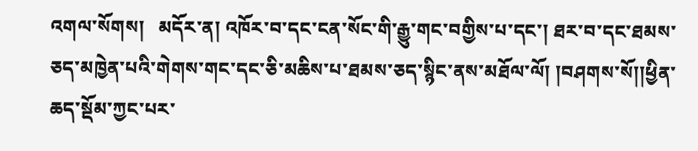འགལ་སོགས།   མདོར་ན། འཁོར་བ་དང་ངན་སོང་གི་རྒྱུ་གང་བགྱིས་པ་དང་། ཐར་བ་དང་ཐམས་ཅད་མཁྱེན་པའི་གེགས་གང་དང་ཅི་མཆིས་པ་ཐམས་ཅད་སྙིང་ནས་མཐོལ་ལོ། །བཤགས་སོ།།ཕྱིན་ཆད་སྡོམ་ཀྱང་པར་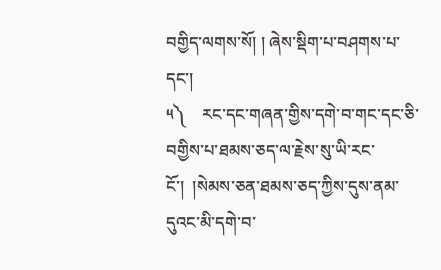བགྱིད་ལགས་སོ། ། ཞེས་སྡིག་པ་བཤགས་པ་དང་།
༥༽    རང་དང་གཞན་གྱིས་དགེ་བ་གང་དང་ཅི་བགྱིས་པ་ཐམས་ཅད་ལ་རྗེས་སུ་ཡི་རང་ངོ་།  །སེམས་ཅན་ཐམས་ཅད་ཀྱིས་དུས་ནམ་དུའང་མི་དགེ་བ་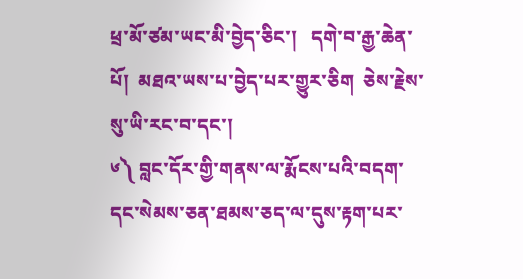ཕྲ་མོ་ཙམ་ཡང་མི་བྱེད་ཅིང་།   དགེ་བ་རྒྱ་ཆེན་པོ།  མཐའ་ཡས་པ་བྱེད་པར་གྱུར་ཅིག  ཅེས་རྗེས་སུ་ཡི་རང་བ་དང་།
༦༽ བླང་དོར་གྱི་གནས་ལ་རྨོངས་པའི་བདག་དང་སེམས་ཅན་ཐམས་ཅད་ལ་དུས་རྟག་པར་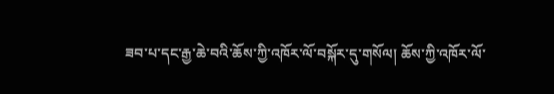ཟབ་པ་དང་རྒྱ་ཆེ་བའི་ཆོས་ཀྱི་འཁོར་ལོ་བསྐོར་དུ་གསོལ། ཆོས་ཀྱི་འཁོར་ལོ་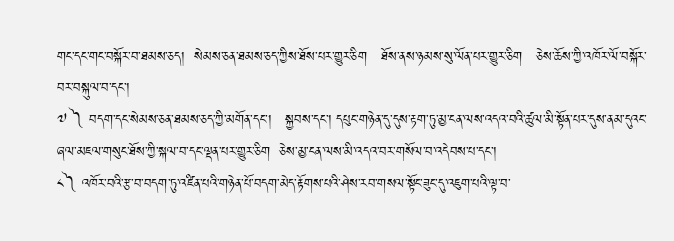གང་དང་གང་བསྐོར་བ་ཐམས་ཅད།  སེམས་ཅན་ཐམས་ཅད་ཀྱིས་ཐོས་པར་གྱུར་ཅིག   ཐོས་ནས་ཉམས་སུ་ལོན་པར་གྱུར་ཅིག   ཅེས་ཆོས་ཀྱི་འཁོར་ལོ་བསྐོར་བར་བསྐུལ་བ་དང་།
༧ ༽ བདག་དང་སེམས་ཅན་ཐམས་ཅད་ཀྱི་མགོན་དང་།   སྐྱབས་དང་། དཔུང་གཉེན་དུ་དུས་རྟག་ཏུ་མྱ་ངན་ལས་འདའ་བའི་ཚུལ་མི་སྟོན་པར་དུས་ནམ་དུའང་ཞལ་མཇལ་གསུང་ཐོས་ཀྱི་སྐལ་བ་དང་ལྡན་པར་གྱུར་ཅིག  ཅེས་མྱ་ངན་ལས་མི་འདའ་བར་གསོལ་བ་འདེབས་པ་དང་།
༨༽ འཁོར་བའི་རྩ་བ་བདག་ཏུ་འཛིན་པའི་གཉེན་པོ་བདག་མེད་རྟོགས་པའི་ཤེས་རབ་གསལ་སྟོང་ཟུང་དུ་འཇུག་པའི་ལྟ་བ་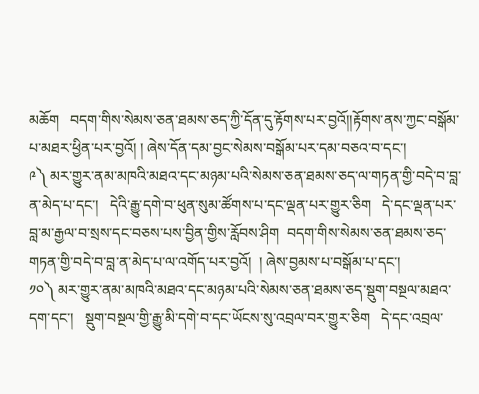མཆོག   བདག་གིས་སེམས་ཅན་ཐམས་ཅད་ཀྱི་དོན་དུ་རྟོགས་པར་བྱའོ།།རྟོགས་ནས་ཀྱང་བསྒོམ་པ་མཐར་ཕྱིན་པར་བྱའོ། ། ཞེས་དོན་དམ་བྱང་སེམས་བསྒོམ་པར་དམ་བཅའ་བ་དང་།
༩༽ མར་གྱུར་ནམ་མཁའི་མཐའ་དང་མཉམ་པའི་སེམས་ཅན་ཐམས་ཅད་ལ་གཏན་གྱི་བདེ་བ་བླ་ན་མེད་པ་དང་།   དེའི་རྒྱུ་དགེ་བ་ཕུན་སུམ་ཚོགས་པ་དང་ལྡན་པར་གྱུར་ཅིག   དེ་དང་ལྡན་པར་བླ་མ་རྒྱལ་བ་སྲས་དང་བཅས་པས་བྱིན་གྱིས་རློབས་ཤིག  བདག་གིས་སེམས་ཅན་ཐམས་ཅད་གཏན་གྱི་བདེ་བ་བླ་ན་མེད་པ་ལ་འགོད་པར་བྱའོ།  ། ཞེས་བྱམས་པ་བསྒོམ་པ་དང་།
༡༠༽ མར་གྱུར་ནམ་མཁའི་མཐའ་དང་མཉམ་པའི་སེམས་ཅན་ཐམས་ཅད་སྡུག་བསྔལ་མཐའ་དག་དང་།   སྡུག་བསྔལ་གྱི་རྒྱུ་མི་དགེ་བ་དང་ཡོངས་སུ་འབྲལ་བར་གྱུར་ཅིག   དེ་དང་འབྲལ་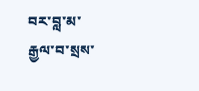བར་བླ་མ་རྒྱལ་བ་སྲས་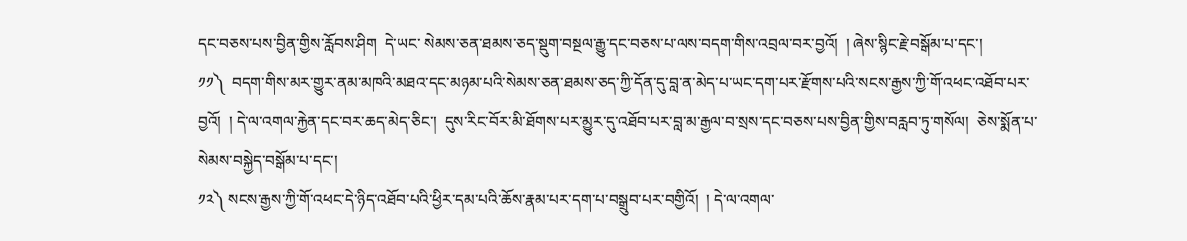དང་བཅས་པས་བྱིན་གྱིས་རློབས་ཤིག  དེ་ཡང་ སེམས་ཅན་ཐམས་ཅད་སྡུག་བསྔལ་རྒྱུ་དང་བཅས་པ་ལས་བདག་གིས་འབྲལ་བར་བྱའོ།  ། ཞེས་སྙིང་རྗེ་བསྒོམ་པ་དང་།
༡༡༽  བདག་གིས་མར་གྱུར་ནམ་མཁའི་མཐའ་དང་མཉམ་པའི་སེམས་ཅན་ཐམས་ཅད་ཀྱི་དོན་དུ་བླ་ན་མེད་པ་ཡང་དག་པར་རྫོགས་པའི་སངས་རྒྱས་ཀྱི་གོ་འཕང་འཐོབ་པར་བྱའོ།  ། དེ་ལ་འགལ་རྐྱེན་དང་བར་ཆད་མེད་ཅིང་།  དུས་རིང་བོར་མི་ཐོགས་པར་མྱུར་དུ་འཐོབ་པར་བླ་མ་རྒྱལ་བ་སྲས་དང་བཅས་པས་བྱིན་གྱིས་བརླབ་ཏུ་གསོལ།  ཅེས་སྨོན་པ་སེམས་བསྐྱེད་བསྒོམ་པ་དང་།
༡༢༽ སངས་རྒྱས་ཀྱི་གོ་འཕང་དེ་ཉིད་འཐོབ་པའི་ཕྱིར་དམ་པའི་ཆོས་རྣམ་པར་དག་པ་བསྒྲུབ་པར་བགྱིའོ།  ། དེ་ལ་འགལ་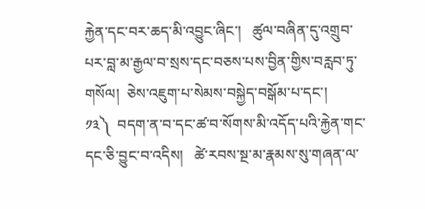རྐྱེན་དང་བར་ཆད་མི་འབྱུང་ཞིང་།   ཚུལ་བཞིན་དུ་འགྲུབ་པར་བླ་མ་རྒྱལ་བ་སྲས་དང་བཅས་པས་བྱིན་གྱིས་བརླབ་ཏུ་གསོལ།  ཅེས་འཇུག་པ་སེམས་བསྐྱེད་བསྒོམ་པ་དང་།
༡༣༽  བདག་ན་བ་དང་ཚ་བ་སོགས་མི་འདོད་པའི་རྐྱེན་གང་དང་ཅི་བྱུང་བ་འདིས།   ཚེ་རབས་སྔ་མ་རྣམས་སུ་གཞན་ལ་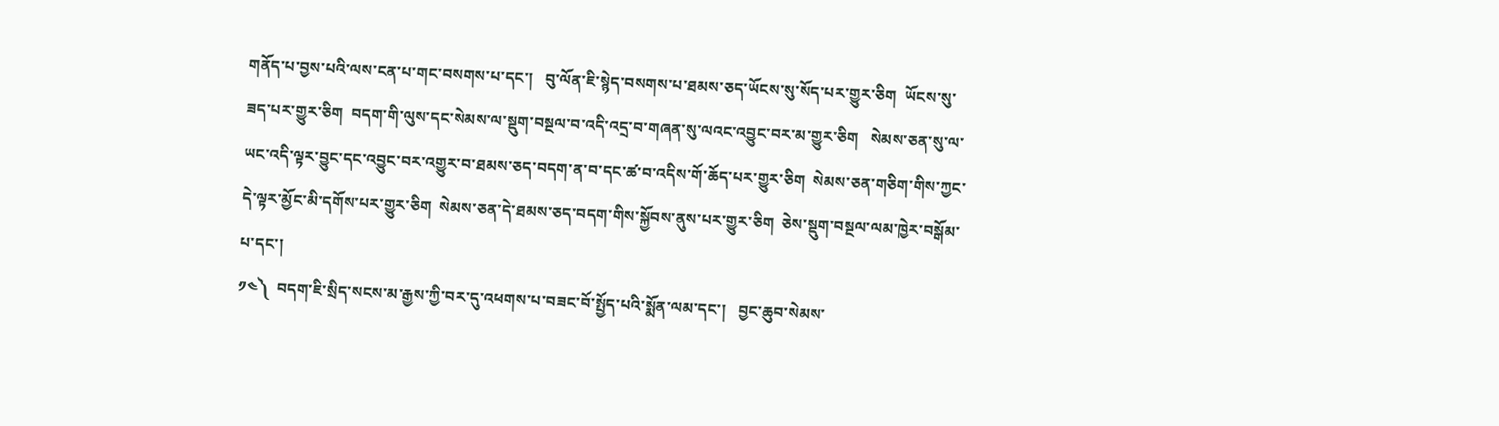གནོད་པ་བྱས་པའི་ལས་ངན་པ་གང་བསགས་པ་དང་།   བུ་ལོན་ཇི་སྙེད་བསགས་པ་ཐམས་ཅད་ཡོངས་སུ་སོད་པར་གྱུར་ཅིག  ཡོངས་སུ་ཟད་པར་གྱུར་ཅིག  བདག་གི་ལུས་དང་སེམས་ལ་སྡུག་བསྔལ་བ་འདི་འདྲ་བ་གཞན་སུ་ལའང་འབྱུང་བར་མ་གྱུར་ཅིག   སེམས་ཅན་སུ་ལ་ཡང་འདི་ལྟར་བྱུང་དང་འབྱུང་བར་འགྱུར་བ་ཐམས་ཅད་བདག་ན་བ་དང་ཚ་བ་འདིས་གོ་ཆོད་པར་གྱུར་ཅིག  སེམས་ཅན་གཅིག་གིས་ཀྱང་དེ་ལྟར་མྱོང་མི་དགོས་པར་གྱུར་ཅིག  སེམས་ཅན་དེ་ཐམས་ཅད་བདག་གིས་སྐྱོབས་ནུས་པར་གྱུར་ཅིག  ཅེས་སྡུག་བསྔལ་ལམ་ཁྱེར་བསྒོམ་པ་དང་།
༡༤༽  བདག་ཇི་སྲིད་སངས་མ་རྒྱས་ཀྱི་བར་དུ་འཕགས་པ་བཟང་བོ་སྤྱོད་པའི་སྨོན་ལམ་དང་།   བྱང་ཆུབ་སེམས་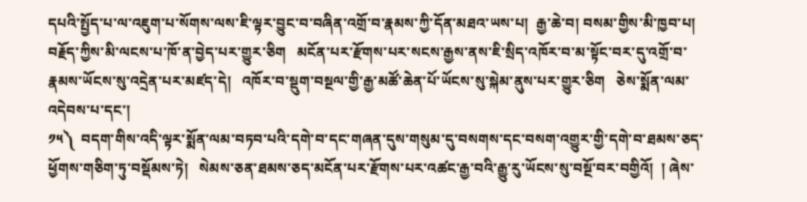དཔའི་སྤྱོད་པ་ལ་འཇུག་པ་སོགས་ལས་ཇི་ལྟར་བྱུང་བ་བཞིན་འགྲོ་བ་རྣམས་ཀྱི་དོན་མཐའ་ཡས་པ།  རྒྱ་ཆེ་བ། བསམ་གྱིས་མི་ཁྱབ་པ།  བརྗོད་ཀྱིས་མི་ལངས་པ་ཁོ་ན་བྱེད་པར་གྱུར་ཅིག   མངོན་པར་རྫོགས་པར་སངས་རྒྱས་ནས་ཇི་སྲིད་འཁོར་བ་མ་སྟོང་བར་དུ་འགྲོ་བ་རྣམས་ཡོངས་སུ་འདྲེན་པར་མཛད་དེ།   འཁོར་བ་སྡུག་བསྔལ་གྱི་རྒྱ་མཚོ་ཆེན་པོ་ཡོངས་སུ་སྐེམ་ནུས་པར་གྱུར་ཅིག   ཅེས་སྨོན་ལམ་འདེབས་པ་དང་།
༡༥༽  བདག་གིས་འདི་ལྟར་སྨོན་ལམ་བཏབ་པའི་དགེ་བ་དང་གཞན་དུས་གསུམ་དུ་བསགས་དང་བསག་འགྱུར་གྱི་དགེ་བ་ཐམས་ཅད་ཕྱོགས་གཅིག་ཏུ་བསྡོམས་ཏེ།   སེམས་ཅན་ཐམས་ཅད་མངོན་པར་རྫོགས་པར་འཚང་རྒྱ་བའི་རྒྱུ་རུ་ཡོངས་སུ་བསྔོ་བར་བགྱིའོ།  ། ཞེས་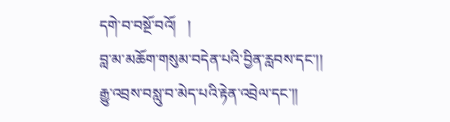དགེ་བ་བསྔོ་བའོ།   །
བླ་མ་མཆོག་གསུམ་བདེན་པའི་བྱིན་རླབས་དང་།།
རྒྱུ་འབྲས་བསླུ་བ་མེད་པའི་རྟེན་འབྲེལ་དང་།།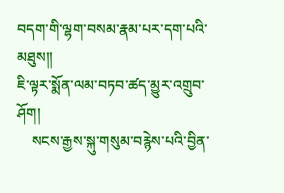བདག་གི་ལྷག་བསམ་རྣམ་པར་དག་པའི་མཐུས།།
ཇི་ལྟར་སྨོན་ལམ་བཏབ་ཚད་མྱུར་འགྲུབ་ཤོག།
    སངས་རྒྱས་སྐུ་གསུམ་བརྙེས་པའི་བྱིན་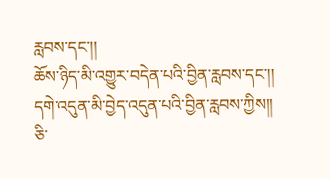རླབས་དང་།།
ཆོས་ཉིད་མི་འགྱུར་བདེན་པའི་བྱིན་རླབས་དང་།།
དགེ་འདུན་མི་བྱེད་འདུན་པའི་བྱིན་རླབས་ཀྱིས།།
ཅི་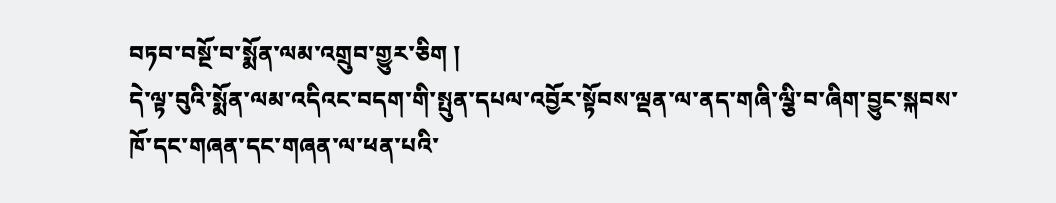བཏབ་བསྔོ་བ་སྨོན་ལམ་འགྲུབ་གྱུར་ཅིག །
དེ་ལྟ་བུའི་སྨོན་ལམ་འདིའང་བདག་གི་སྤུན་དཔལ་འབྱོར་སྟོབས་ལྡན་ལ་ནད་གཞི་ལྕི་བ་ཞིག་བྱུང་སྐབས་ཁོ་དང་གཞན་དང་གཞན་ལ་ཕན་པའི་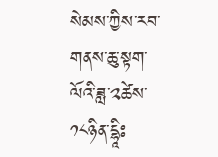སེམས་ཀྱིས་རབ་གནས་ཆུ་སྟག་ལོའི་ཟླ་༢ཚེས་༡༨ཉིན་དྷཱིཿ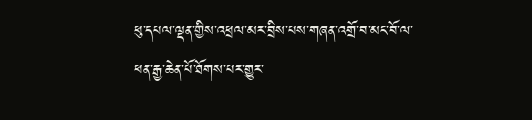ཕུ་དཔལ་ལྡན་གྱིས་འཕྲལ་མར་བྲིས་པས་གཞན་འགྲོ་བ་མང་བོ་ལ་ཕན་རྒྱ་ཆེན་པོ་ཐོགས་པར་གྱུར་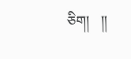ཅིག།   །།